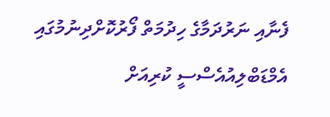ފެނާއި ނަރުދަމާގެ ހިދުމަތް ފޯރުކޮށްދިނުމުގައި އެމްޑަބްލިއުއެސްސީ ކުރިއަށް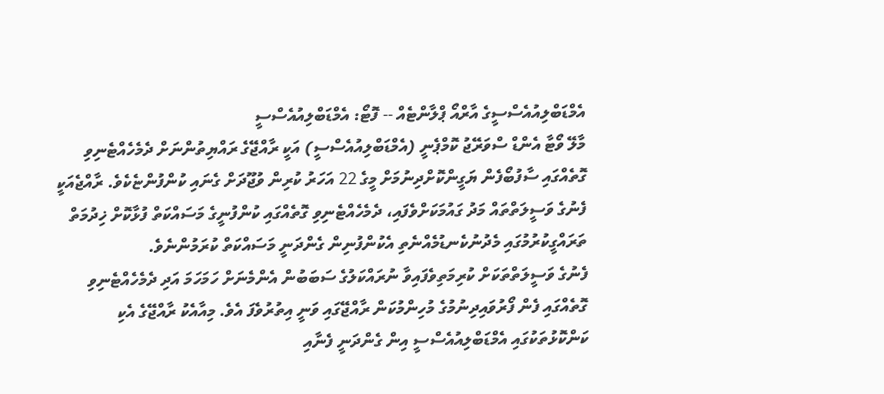އެމްޑަބްލިއުއެސްސީގެ އާރްއޯ ޕްލާންޓެއް -- ފޮޓޯ: އެމްޑަބްލިއުއެސްސީ
މާލޭ ވޯޓާ އެންޑް ސްވަރޭޖު ކޮމްޕެނީ (އެމްޑަބްލިއުއެސްސީ) އަކީ ރާއްޖޭގެ ރައްޔިތުންނަށް ދެމެހެއްޓެނިވި ގޮތެއްގައި ސާފުބޯފެން ޔަގީންކޮށްދިނުމަށް މީގެ 22 އަހަރު ކުރިން ވުޖޫދަށް ގެނައި ކުންފުންޏެކެވެ. ރާއްޖެއަކީ ފެނުގެ ވަސީލަތްތައް މަދު ގައުމަކަށްވެފައި، ދެމެހެއްޓެނިވި ގޮތެއްގައި ކުންފުނީގެ މަސައްކަތް ފުޅާކޮށް ޚިދުމަތް ތަރައްގީކުރުމުގައި މެދުނުކެނޑުމެއްނެތި އެކުންފުނިން ގެންދަނީ މަސައްކަތް ކުރަމުންނެވެ.
ފެނުގެ ވަސީލަތްތަކަށް ކުރިމަތިވެފައިވާ ނުރައްކަލުގެ ސަބަބުން އެންމެނަށް ހަމަހަމަ އަދި ދެމެހެއްޓެނިވި ގޮތެއްގައި ފެން ފޯރުވައިދިނުމުގެ މުހިންމުކަން ރާއްޖޭގައި ވަނީ އިތުރުވެފަ އެވެ. މިއާއެކު ރާއްޖޭގެ އެކި ކަންކޮޅުތަކުގައި އެމްޑަބްލިއުއެސްސީ އިން ގެންދަނީ ފެނާއި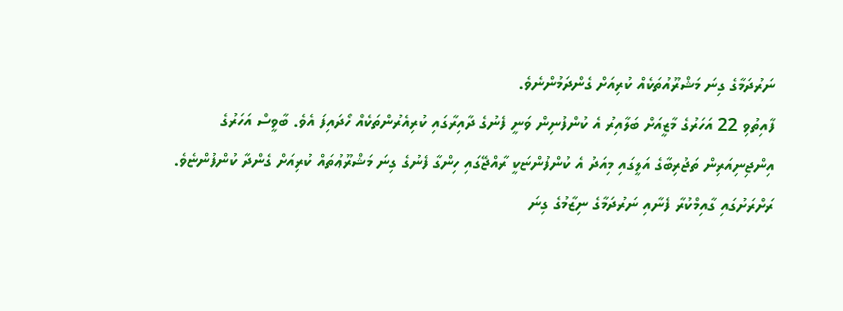ނަރުދަމާގެ ގިނަ މަޝްރޫއުތަކެއް ކުރިއަށް ގެންދަމުންނެވެ.
ފާއިތުވި 22 އަހަރުގެ މާޒީއަށް ބަލާއިރު އެ ކުންފުނިން ވަނީ ފެނުގެ ދާއިރާގައި ކުރިއެރުންތަކެއް ހޯދައިފަ އެވެ. ބާވީސް އަހަރުގެ އިންޖިނިއަރިން ތަޖުރިބާގެ އަލީގައި މިއަދު އެ ކުންފުންޏަކީ ރާއްޖޭގައި ހިންގާ ފެނުގެ ގިނަ މަޝްރޫޢުތައް ކުރިއަށް ގެންދާ ކުންފުންޏެވެ. ރަށްރަށުގައި ގާއިމްކުރާ ފެނާއި ނަރުދަމާގެ ނިޒާމުގެ ގިނަ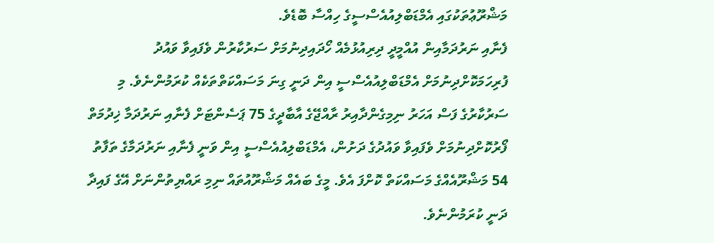މަޝްރޫޢުތަކުގައި އެމްޑަބްލިއުއެސްސީގެ ހިއްސާ ބޮޑެވެ.
ފެނާއި ނަރުދަމާއިން އުއްމީދީ ދިރިއުޅުމެއް ހޯދައިދިނުމަށް ސަރުކާރުން ވެފައިވާ ވައުދު ފުރިހަމަކޮށްދިނުމަށް އެމްޑަބްލިއުއެސްސީ އިން ދަނީ ގިނަ މަސައްކަތްތަކެއް ކުރަމުންނެވެ. މި ސަރުކާރުގެ ފަސް އަހަރު ނިމިގެންދާއިރު ރާއްޖޭގެ އާބާދީގެ 75 ޕަސެންޓަށް ފެނާއި ނަރުދަމާ ޚިދުމަތް ފޯރުކޮށްދިނުމަށް ވެފައިވާ ވައުދުގެ ދަށުން، އެމްޑަބްލިއުއެސްސީ އިން ވަނީ ފެނާއި ނަރުދަމާގެ ތަފާތު 54 މަޝްރޫއެއްގެ މަސައްކަތް ކޮށްފަ އެވެ. މީގެ ބައެއް މަޝްރޫއުތައް ނިމި ރައްޔިތުންނަށް އޭގެ ފައިދާ ދަނީ ކުރަމުންނެވެ.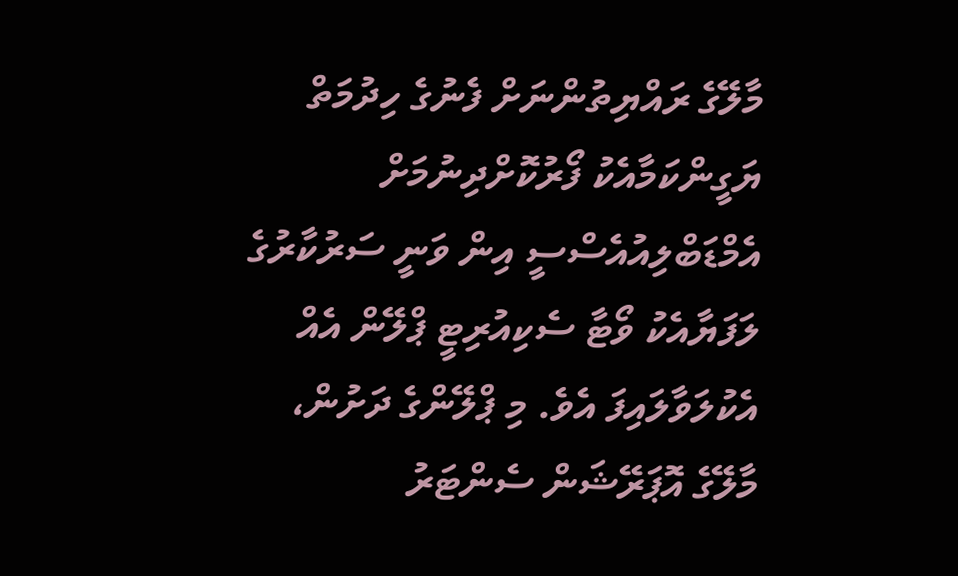މާލޭގެ ރައްޔިތުންނަށް ފެނުގެ ހިދުމަތް ޔަގީންކަމާއެކު ފޯރުކޮށްދިނުމަށް އެމްޑަބްލިއުއެސްސީ އިން ވަނީ ސަރުކާރުގެ ލަފަޔާއެކު ވޯޓާ ސެކިއުރިޓީ ޕްލޭން އެއް އެކުލަވާލައިފަ އެވެ. މި ޕްލޭންގެ ދަށުން، މާލޭގެ އޮޕަރޭޝަން ސެންޓަރު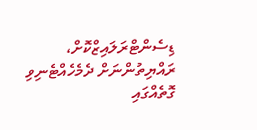ޑިސެންޓްރަލައިޒްކޮށް، ރައްޔިތުންނަށް ދެމެހެއްޓެނިވި ގޮތެއްގައި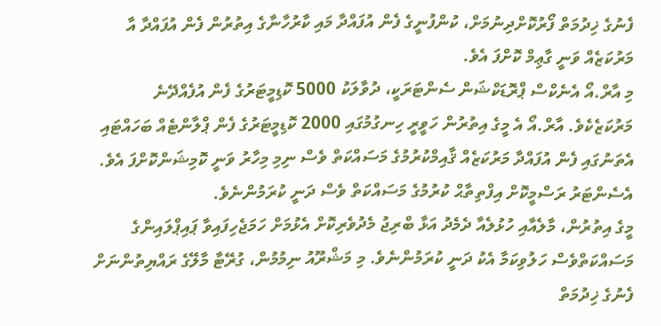ފެނުގެ ޚިދުމަތް ފޯރުކޮށްދިނުމަށް، ކުންފުނީގެ ފެން އުފައްދާ މައި ކާރުހާނާގެ އިތުރުން ފެން އުފައްދާ އާ މަރުކަޒެއް ވަނީ ގާޢިމް ކޮށްފަ އެވެ.
މި އާރް.އޯ އެނެކްސް ޕްރޮޑަކްޝަން ސެންޓަރަކީ، ދުވާލަކު 5000 ކޮޑިމީޓަރުގެ ފެން އުފެއްދޭނެ މަރުކަޒެކެވެ. އާރް.އޯ އެ މީގެ އިތުރުން ހަވީރީ ހިނގުމުގައި 2000 ކޮޑިމީޓަރުގެ ފެން ޕްލާންޓެއް ބަހައްޓައި އެތަނުގައި ފެން އުފައްދާ މަރުކަޒެއް ޤާއިމްކުރުމުގެ މަސައްކަތް ވެސް ނިމި މިހާރު ވަނީ ކޮމިޝަންކޮށްފަ އެވެ. އެސެންޓަރު ރަސްމީކޮށް އިފްތިތާޙް ކުރުމުގެ މަސައްކަތް ވެސް ދަނީ ކުރަމުންނެވެ.
މީގެ އިތުރުން، މާލެއާއި ހުޅުލެއާ ދެމެދު އަޅާ ބްރިޖު މެދުވެރިކޮށް އެޅުމަށް ހަމަޖެހިފައިވާ ޕައިޕްލައިންގެ މަސައްކަތްވެސް ހަލުވިކަމާ އެކު ދަނީ ކުރަމުންނެވެ. މި މަޝްރޫއު ނިމުމުން، ގުރޭޓާ މާލޭގެ ރައްޔިތުންނަށް ފެނުގެ ޚިދުމަތް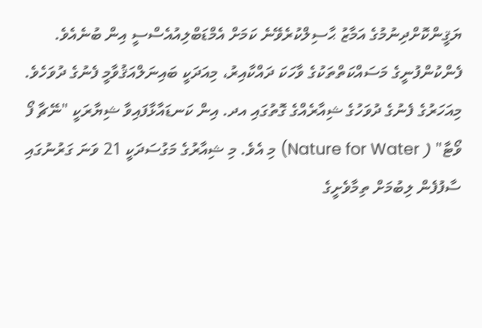ޔަޤީންކޮށްދިނުމުގެ އަމާޒު ޙާސިލްކުރެވޭނެ ކަމަށް އެމްޑަބްލިއުއެސްސީ އިން ބުނެއެވެ.
ފެންކުންފުނީގެ މަސައްކަތްތަކުގެ ވާހަކަ ދައްކާއިރު، މިއަދަކީ ބައިނަލްއަޤުވާމީ ފެނުގެ ދުވަހެވެ. މިއަހަރުގެ ފެނުގެ ދުވަހުގެ ޝިއާރެއްގެ ގޮތުގައި އދ. އިން ކަނޑައާޅާފައިވާ ޝިޔާރަކީ "ނޭޗާ ފޯ ވޯޓާ" ( Nature for Water) މި އެވެ. މި ޝިއާރުގެ މަގުސަދަކީ 21 ވަނަ ގަރުނުގައި ސާފުފެން ލިބުމަށް ތިމާވެށީގެ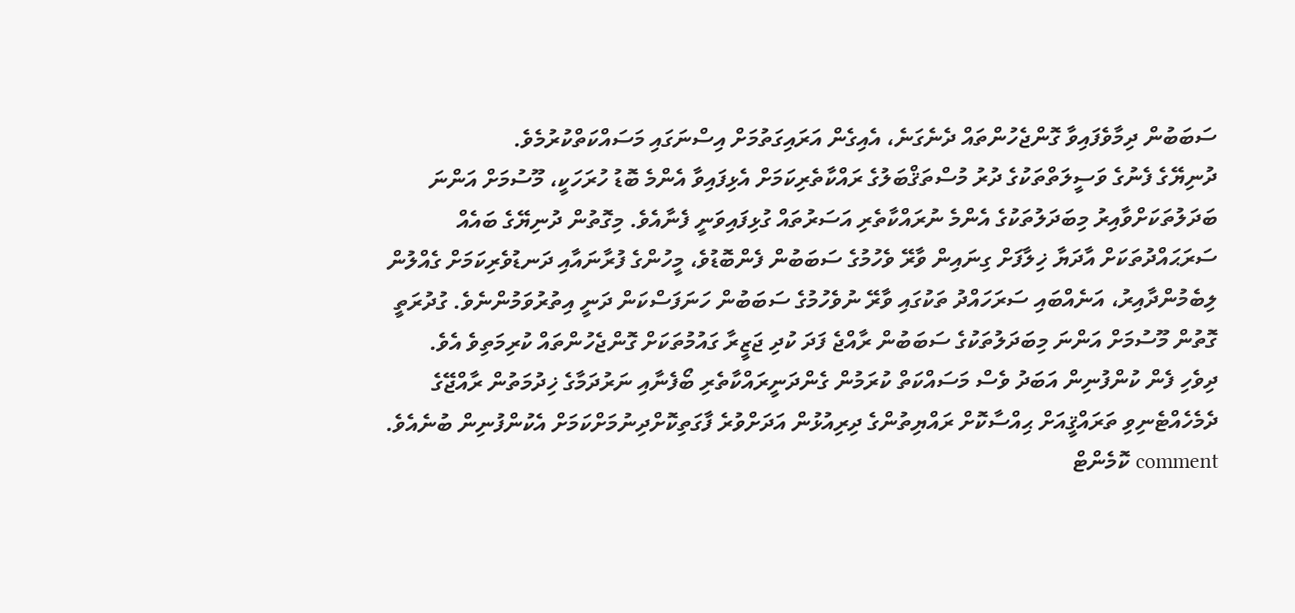ސަބަބުން ދިމާވެފައިވާ ގޮންޖެހުންތައް ދެނެގަނެ، އެއިގެން އަރައިގަތުމަށް އިސްނަގައި މަސައްކަތްކުރުމެވެ.
ދުނިޔޭގެ ފެނުގެ ވަސީލަތްތަކުގެ ދުރު މުސްތަޤްބަލުގެ ރައްކާތެރިކަމަށް އެޅިފައިވާ އެންމެ ބޮޑު ހުރަހަކީ، މޫސުމަށް އަންނަ ބަދަލުތަކަށްވާއިރު މިބަދަލުތަކުގެ އެންމެ ނުރައްކާތެރި އަސަރުތައް ގުޅިފައިވަނީ ފެނާއެވެ. މިގޮތުން ދުނިޔޭގެ ބައެއް ސަރަޙައްދުތަކަށް އާދަޔާ ޚިލާފަށް ގިނައިން ވާރޭ ވެހުމުގެ ސަބަބުން ފެންބޮޑުވެ، މީހުންގެ ފުރާނައާއި ދަނޑުވެރިކަމަށް ގެއްލުން ލިބެމުންދާއިރު، އަނެއްބައި ސަރަހައްދު ތަކުގައި ވާރޭ ނުވެހުމުގެ ސަބަބުން ހަނަފަސްކަން ދަނީ އިތުރުވަމުންނެވެ. ގުދުރަތީ ގޮތުން މޫސުމަށް އަންނަ މިބަދަލުތަކުގެ ސަބަބުން ރާއްޖެ ފަދަ ކުދި ޖަޒީރާ ގައުމުތަކަށް ގޮންޖެހުންތައް ކުރިމަތިވެ އެވެ.
ދިވެހި ފެން ކުންފުނިން އަބަދު ވެސް މަސައްކަތް ކުރަމުން ގެންދަނީރައްކާތެރި ބޯފެނާއި ނަރުދަމާގެ ޚިދުމަތުން ރާއްޖޭގެ ދެމެހެއްޓެނިވި ތަރައްޤީއަށް ޙިއްސާކޮށް ރައްޔިތުންގެ ދިރިއުޅުން އަދަށްވުރެ ފާގަތިކޮށްދިނުމަށްކަމަށް އެކުންފުނިން ބުނެއެވެ.
comment ކޮމެންޓް